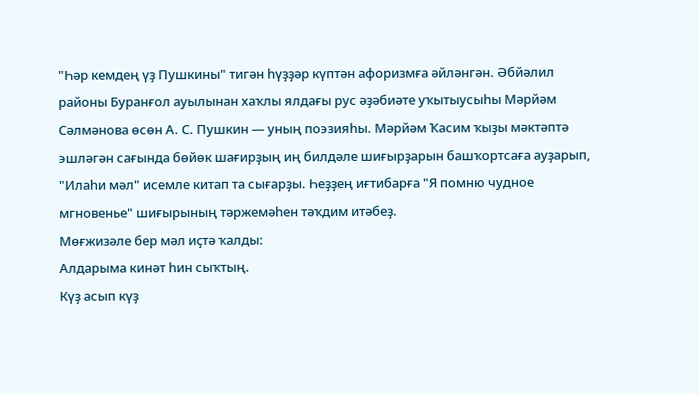"Һәр кемдең үҙ Пушкины" тигән һүҙҙәр күптән афоризмға әйләнгән. Әбйәлил районы Буранғол ауылынан хаҡлы ялдағы рус әҙәбиәте уҡытыусыһы Мәрйәм Сәлмәнова өсөн А. С. Пушкин — уның поэзияһы. Мәрйәм Ҡасим ҡыҙы мәктәптә эшләгән сағында бөйөк шағирҙың иң билдәле шиғырҙарын башҡортсаға ауҙарып, "Илаһи мәл" исемле китап та сығарҙы. Һеҙҙең иғтибарға "Я помню чудное мгновенье" шиғырының тәржемәһен тәҡдим итәбеҙ.
Мөғжизәле бер мәл иҫтә ҡалды:
Алдарыма кинәт һин сыҡтың.
Күҙ асып күҙ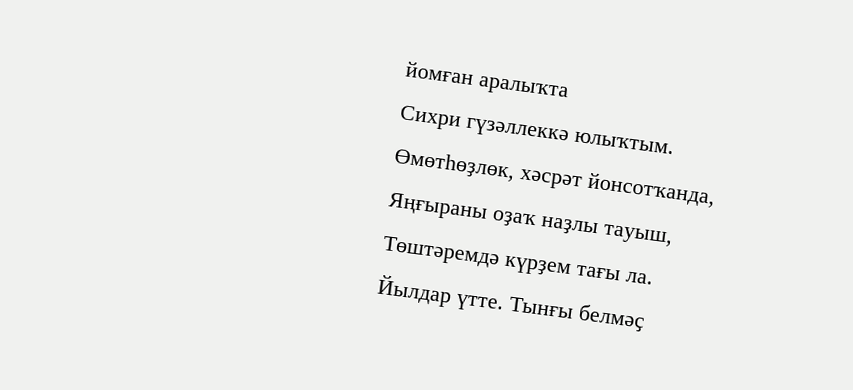йомған аралыҡта
Сихри гүзәллеккә юлыҡтым.
Өмөтһөҙлөк, хәсрәт йонсотҡанда,
Яңғыраны оҙаҡ наҙлы тауыш,
Төштәремдә күрҙем тағы ла.
Йылдар үтте. Тынғы белмәҫ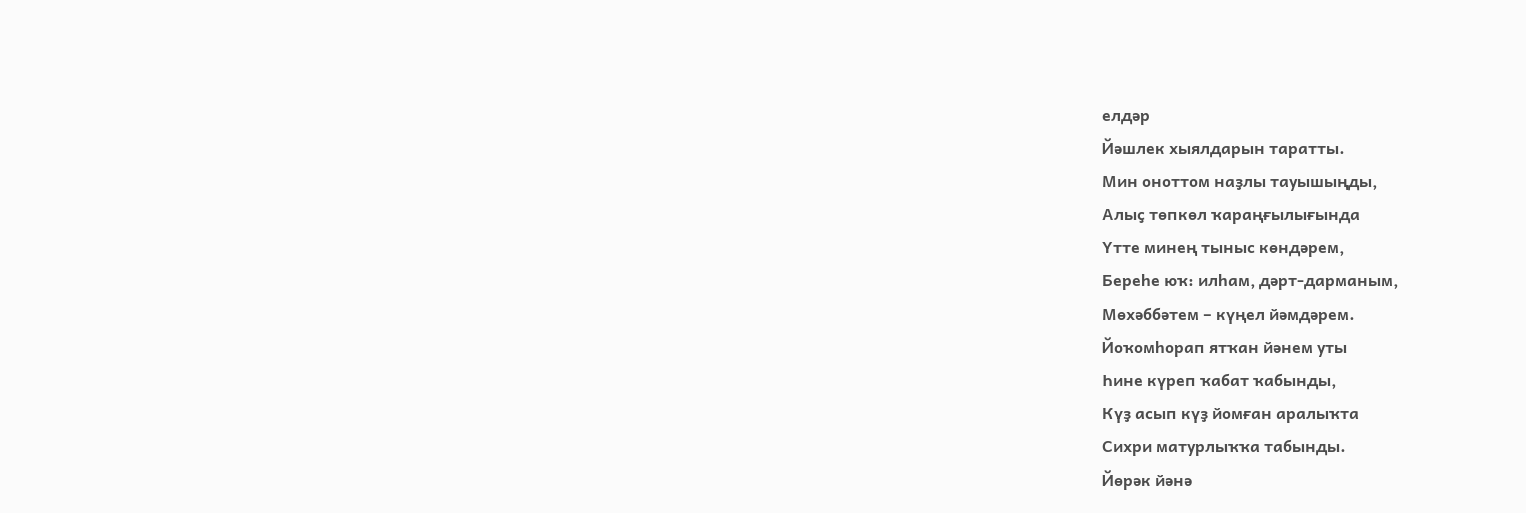елдәр
Йәшлек хыялдарын таратты.
Мин оноттом наҙлы тауышыңды,
Алыҫ төпкөл ҡараңғылығында
Үтте минең тыныс көндәрем,
Береһе юҡ: илһам, дәрт-дарманым,
Мөхәббәтем – күңел йәмдәрем.
Йоҡомһорап ятҡан йәнем уты
Һине күреп ҡабат ҡабынды,
Күҙ асып күҙ йомған аралыҡта
Сихри матурлыҡҡа табынды.
Йөрәк йәнә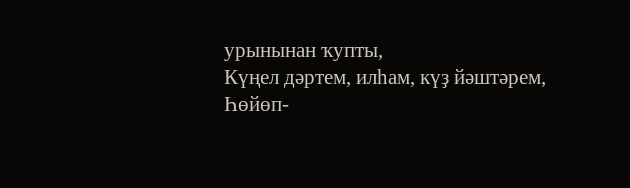урынынан ҡупты,
Күңел дәртем, илһам, күҙ йәштәрем,
Һөйөп-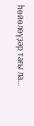һөйөлөүҙәр тағы ла...